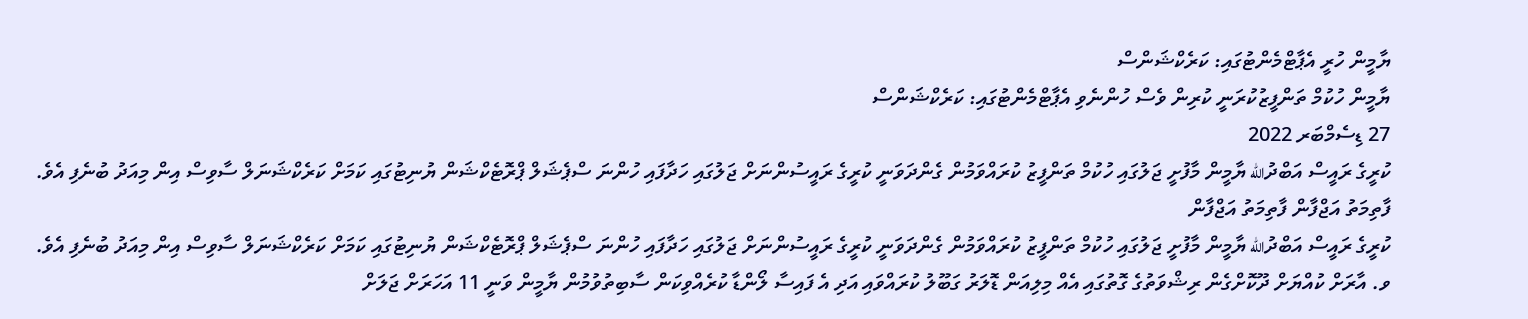ޔާމީން ހުރީ އެޕާޓްމެންޓުގައި: ކަރެކްޝަންސް
ޔާމީން ހުކުމް ތަންފީޒުކުރަނީ ކުރިން ވެސް ހުންނެވި އެޕާޓްމެންޓުގައި: ކަރެކްޝަންސް
27 ޑިސެމްބަރ 2022
ކުރީގެ ރައީސް އަބްދުالله ޔާމީން މާފުށީ ޖަލުގައި ހުކުމް ތަންފީޒު ކުރައްވަމުން ގެންދަވަނީ ކުރީގެ ރައީސުންނަށް ޖަލުގައި ހަދާފައި ހުންނަ ސްޕެޝަލް ޕްރޮޓެކްޝަން ޔުނިޓުގައި ކަމަށް ކަރެކްޝަނަލް ސާވިސް އިން މިއަދު ބުނެފި އެވެ.
ފާތިމަތު އަޖްފާން ފާތިމަތު އަޖްފާން
ކުރީގެ ރައީސް އަބްދުالله ޔާމީން މާފުށީ ޖަލުގައި ހުކުމް ތަންފީޒު ކުރައްވަމުން ގެންދަވަނީ ކުރީގެ ރައީސުންނަށް ޖަލުގައި ހަދާފައި ހުންނަ ސްޕެޝަލް ޕްރޮޓެކްޝަން ޔުނިޓުގައި ކަމަށް ކަރެކްޝަނަލް ސާވިސް އިން މިއަދު ބުނެފި އެވެ.
ވ. އާރަށް ކުއްޔަށް ދޫކޮށްގެން ރިޝްވަތުގެ ގޮތުގައި އެއް މިލިއަން ޑޮލަރު ގަބޫލު ކުރައްވައި އަދި އެ ފައިސާ ލޯންޑާ ކުރެއްވިކަން ސާބިތުވުމުން ޔާމީން ވަނީ 11 އަހަރަށް ޖަލަށް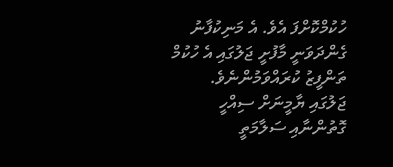ހުކުމްކޮށްފަ އެވެ. އެ މަނިކުފާނު ގެންދަވަނީ މާފުށީ ޖަލުގައި އެ ހުކުމް ތަންފީޒު ކުރައްވަމުންނެވެ.
ޖަލުގައި ޔާމީނަށް ސިއްހީ ގޮތުންނާއި ސަލާމަތީ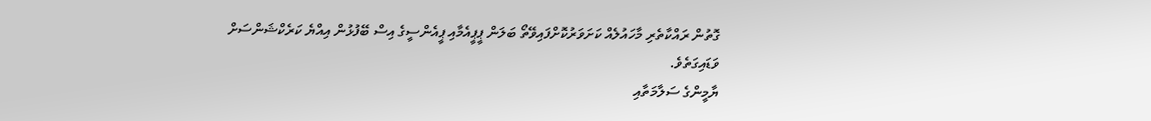ގޮތުން ރައްކާތެރި މާހައުލެއް ކަށަވަރުކޮށްފައިވޭތޯ ބަލަން ޕީޕީއެމާއި ޕީއެންސީގެ އިސް ބޭފުޅުން އިއްޔެ ކަރެކްޝަންސަށް ވަޑައިގަތެވެ.
ޔާމީންގެ ސަލާމަތާއި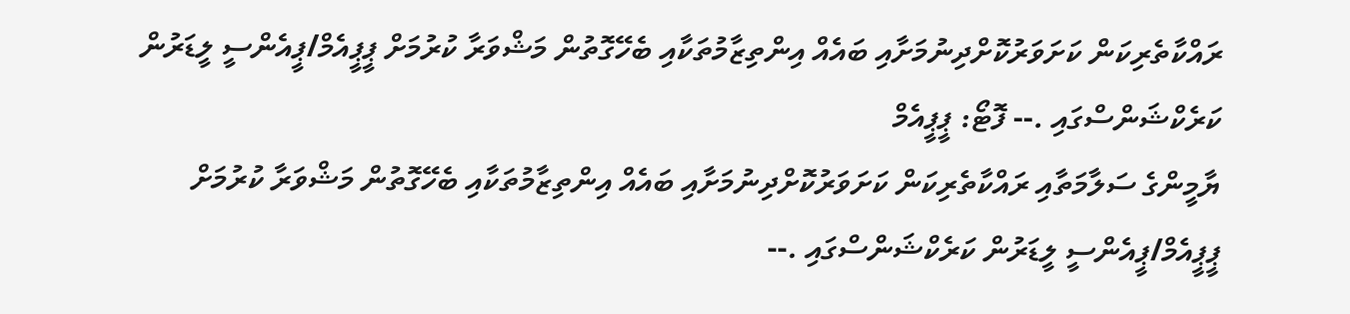ރައްކާތެރިކަން ކަށަވަރުކޮށްދިނުމަށާއި ބައެއް އިންތިޒާމުތަކާއި ބެހޭގޮތުން މަޝްވަރާ ކުރުމަށް ޕީޕީއެމް/ޕީއެންސީ ލީޑަރުން ކަރެކްޝަންސްގައި .-- ފޮޓޯ: ޕީޕީއެމް
ޔާމީންގެ ސަލާމަތާއި ރައްކާތެރިކަން ކަށަވަރުކޮށްދިނުމަށާއި ބައެއް އިންތިޒާމުތަކާއި ބެހޭގޮތުން މަޝްވަރާ ކުރުމަށް ޕީޕީއެމް/ޕީއެންސީ ލީޑަރުން ކަރެކްޝަންސްގައި .--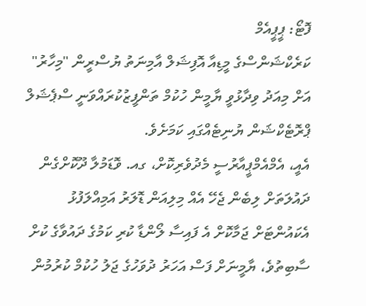ފޮޓޯ: ޕީޕީއެމް
ކަރެކްޝަންސްގެ މީޑިއާ އޮފިޝަލް އާމިނަތު ޔުސްރީން "މިހާރު" އަށް މިއަދު ވިދާޅުވީ ޔާމީން ހުކުމް ތަންފީޒުކުރައްވަނީ ސްޕެޝަލް ޕްރޮޓެކްޝަން ޔުނިޓެއްގައި ކަމަށެވެ.
އެއީ، އެމްއެމްޕީއާރުސީ މެދުވެރިކޮށް، ގއ. ވޮޑަމުލާ ދޫކޮށްގެން ދައުލަތަށް ލިބެން ޖެހޭ އެއް މިލިއަން ޑޮލަރު އަމިއްލަފުޅު އެކައުންޓަށް ޖަމާކޮށް އެ ފައިސާ ލޯންޑާ ކުރި ކަމުގެ ދައުވާގެ ކުށް ސާބިތުވެ، ޔާމީނަށް ފަސް އަހަރު ދުވަހުގެ ޖަލު ހުކުމް ކުރުމުން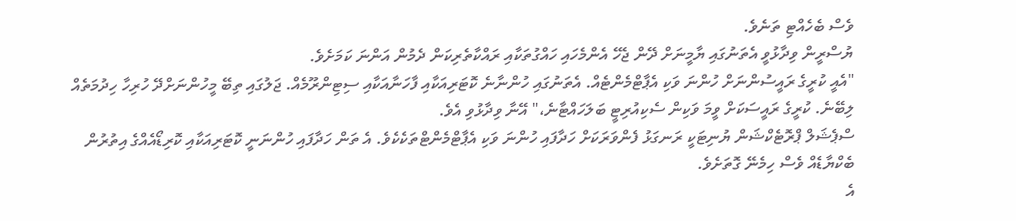ވެސް ބެހެއްޓި ތަނެވެ.
ޔުސްރީން ވިދާޅުވީ އެތަނުގައި ޔާމީނަށް ދޭން ޖެހޭ އެންމެހައި ހައްގުތަކާއި ރައްކާތެރިކަން ދެމުން އަންނަ ކަމަށެވެ.
"އެއީ ކުރީގެ ރައީސުންނަށް ހުންނަ ވަކި އެޕާޓްމެންޓެއް. އެތަނުގައި ހުންނާނެ ކޮޓަރިއަކާއި ފާހަނާއަކާއި ސިޓިންރޫމެއް. ޖަލުގައި ތިބޭ މީހުންނަށްދޭ ހުރިހާ ހިދުމަތެއް ލިބޭނެ. ކުރީގެ ރައީސަކަށް ވީމަ ވަކިން ސެކިއުރިޓީ ބަލަހައްޓާނެ،" އޭނާ ވިދާޅުވި އެވެ.
ސްޕެޝަލް ޕްރޮޓެކްޝަން ޔުނިޓަކީ ރަނގަޅު ފެންވަރަކަށް ހަދާފައި ހުންނަ ވަކި އެޕާޓްމެންޓްތަކެކެވެ. އެ ތަން ހަދާފައި ހުންނަނީ ކޮޓަރިއަކާއި ކޮރިޑޯއެއްގެ އިތުރުން ބެކްޔާޑެއް ވެސް ހިމެނޭ ގޮތަށެވެ.
އެ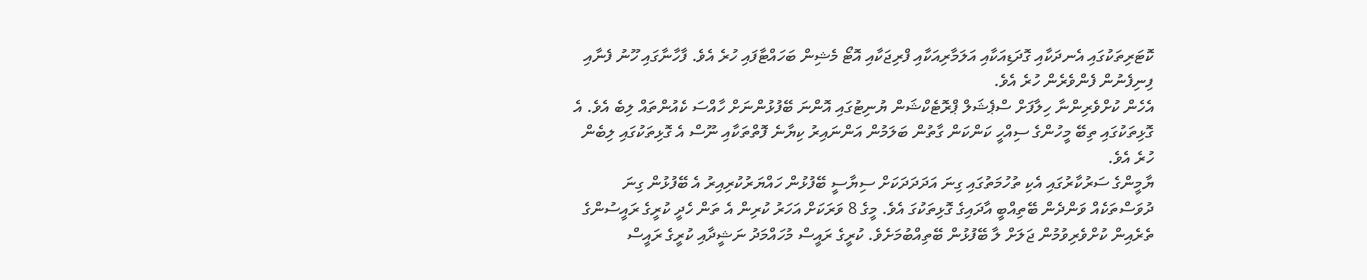ކޮޓަރިތަކުގައި އެނދަކާއި ގޮދަޑިއަކާއި އަލަމާރިއަކާއި ފްރިޖަކާއި އޮޓޯ މެޝިން ބަހައްޓާފައި ހުރެ އެވެ. ފާހާނާގައި ހޫނު ފެނާއި ފިނިފެނުން ފެންވެރެން ހުރެ އެވެ.
އެހެން ކުށްވެރިންނާ ހިލާފަށް ސްޕެޝަލް ޕްރޮޓެކްޝަން ޔުނިޓުގައި އޮންނަ ބޭފުޅުންނަށް ހާއްސަ ކެއުންތައް ލިބެ އެވެ. އެ ގޮޅިތަކުގައި ތިބޭ މީހުންގެ ސިއްހީ ކަންކަން ގާތުން ބަލަމުން އަންނައިރު ކިޔާނެ ފޮތްތަކާއި ނޫސް އެ ގޮޅިތަކުގައި ލިބެން ހުރެ އެވެ.
ޔާމީންގެ ސަރުކާރުގައި އެކި ތުހުމަތުގައި ގިނަ އަދަދަދަކަށް ސިޔާސީ ބޭފުޅުން ހައްޔަރުކުރިއިރު އެ ބޭފުޅުން ގިނަ ދުވަސްތަކެއް ވަންދެން ބޭތިއްބީ އާދައިގެ ގޮޅިތަކުގަ އެވެ. މީގެ 8 ވަރަކަށް އަހަރު ކުރިން އެ ތަން ހެދީ ކުރީގެ ރައީސުންގެ ތެރެއިން ކުށްވެރިވުމުން ޖަލަށް ލާ ބޭފުޅުން ބޭތިއްބުމަށެވެ. ކުރީގެ ރައީސް މުހައްމަދު ނަޝީދާއި ކުރީގެ ރައީސް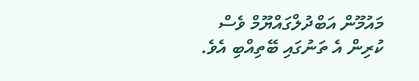މައުމޫން އަބްދުލްގައްޔޫމް ވެސް ކުރިން އެ ތަނުގައި ބޭތިއްބި އެވެ.